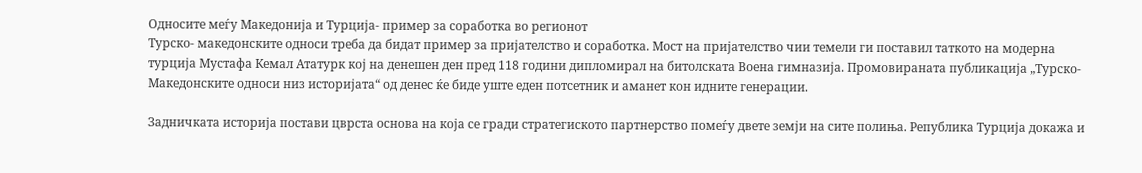Односите меѓу Македонија и Турција- пример за соработка во регионот
Турско- македонските односи треба да бидат пример за пријателство и соработка. Мост на пријателство чии темели ги поставил таткото на модерна турција Мустафа Кемал Ататурк кој на денешен ден пред 118 години дипломирал на битолската Воена гимназија. Промовираната публикација „Турско- Македонските односи низ историјата“ од денес ќе биде уште еден потсетник и аманет кон идните генерации.

Задничката историја постави цврста основа на која се гради стратегиското партнерство помеѓу двете земји на сите полиња. Република Турција докажа и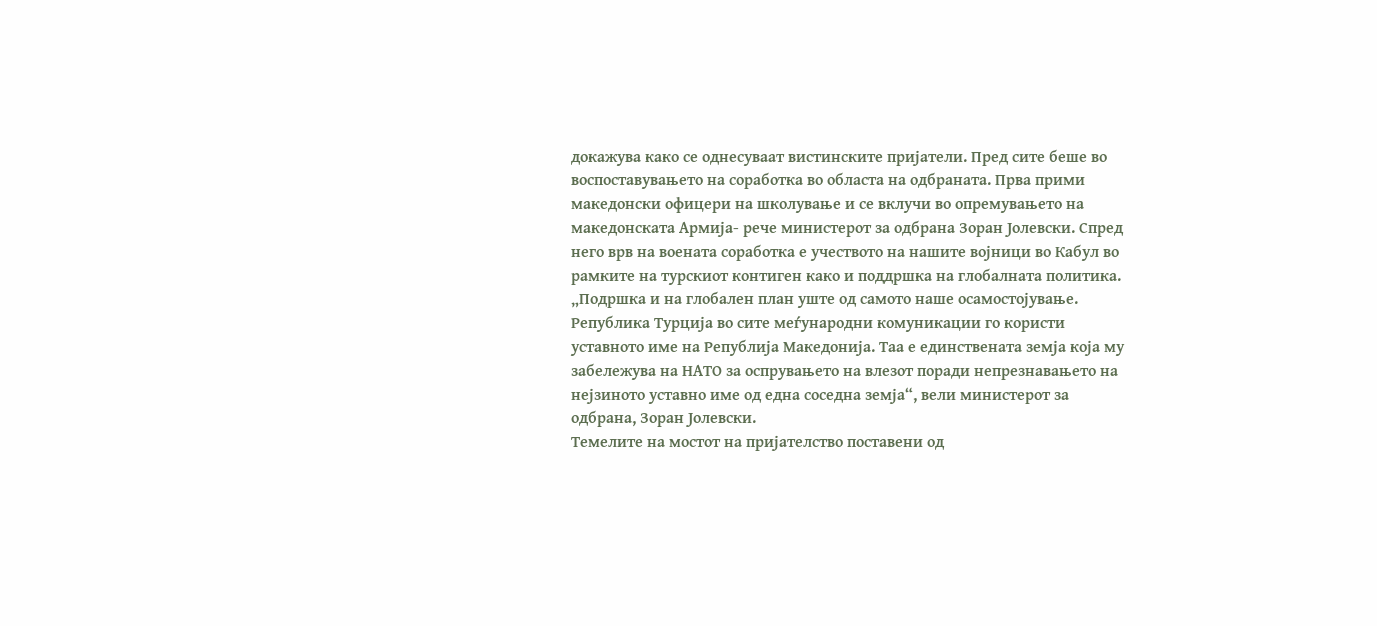докажува како се однесуваат вистинските пријатели. Пред сите беше во воспоставувањето на соработка во областа на одбраната. Прва прими македонски офицери на школување и се вклучи во опремувањето на македонската Армија- рече министерот за одбрана Зоран Јолевски. Спред него врв на воената соработка е учеството на нашите војници во Кабул во рамките на турскиот контиген како и поддршка на глобалната политика.
„Подршка и на глобален план уште од самото наше осамостојување. Република Турција во сите меѓународни комуникации го користи уставното име на Републија Македонија. Таа е единствената земја која му забележува на НАТО за оспрувањето на влезот поради непрезнавањето на нејзиното уставно име од една соседна земја“, вели министерот за одбрана, Зоран Јолевски.
Темелите на мостот на пријателство поставени од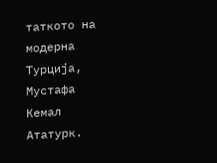таткото на модерна Турција, Мустафа Кемал Ататурк.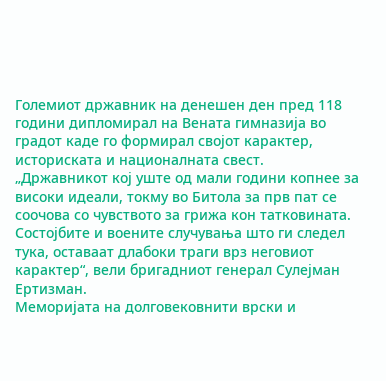Големиот државник на денешен ден пред 118 години дипломирал на Вената гимназија во градот каде го формирал својот карактер, историската и националната свест.
„Државникот кој уште од мали години копнее за високи идеали, токму во Битола за прв пат се соочова со чувството за грижа кон татковината. Состојбите и воените случувања што ги следел тука, оставаат длабоки траги врз неговиот карактер“, вели бригадниот генерал Сулејман Ертизман.
Меморијата на долговековнити врски и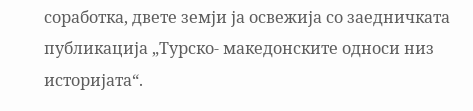соработка, двете земји ја освежија со заедничката публикација „Турско- македонските односи низ историјата“.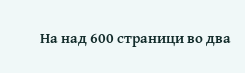На над 600 страници во два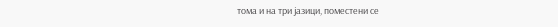тома и на три јазици, поместени се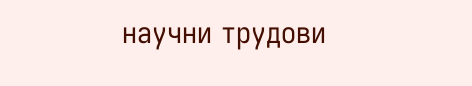научни трудови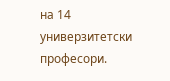на 14 универзитетски професори.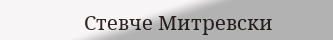Стевче Митревски